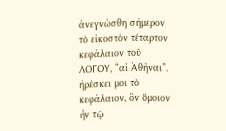ἀνεγνώσθη σήμερον τὸ εἰκοστὸν τέταρτον κεφάλαιον τοῦ ΛΟΓΟΥ, “αἱ Ἀθῆναι”. ἠρέσκει μοι τὸ κεφάλαιον, ὃν ὅμοιον ἦν τῷ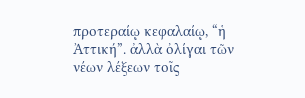προτεραίῳ κεφαλαίῳ, “ἡ Ἀττική”. ἀλλὰ ὀλίγαι τῶν νέων λέξεων τοῖς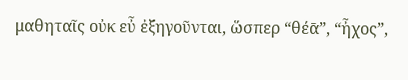μαθηταῖς οὐκ εὖ ἐξηγοῦνται, ὥσπερ “θέᾱ”, “ἦχος”,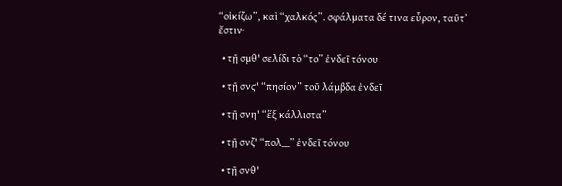“οἰκίζω”, καὶ “χαλκός”. σφάλματα δέ τινα εὗρον, ταῦτʼ ἔστιν·

  • τῇ σμθ' σελίδι τὸ “το” ἐνδεῖ τόνου

  • τῇ σνϛ' “πησίον” τοῦ λάμβδα ἐνδεῖ

  • τῇ σνη' “ἕξ κάλλιστα”

  • τῇ σνζ' “πολ__” ἐνδεῖ τόνου

  • τῇ σνθ'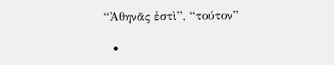“Ἀθηνᾶς ἐστὶ”, “τούτον”

  •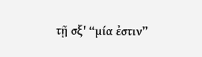τῇ σξ' “μία ἐστιν”